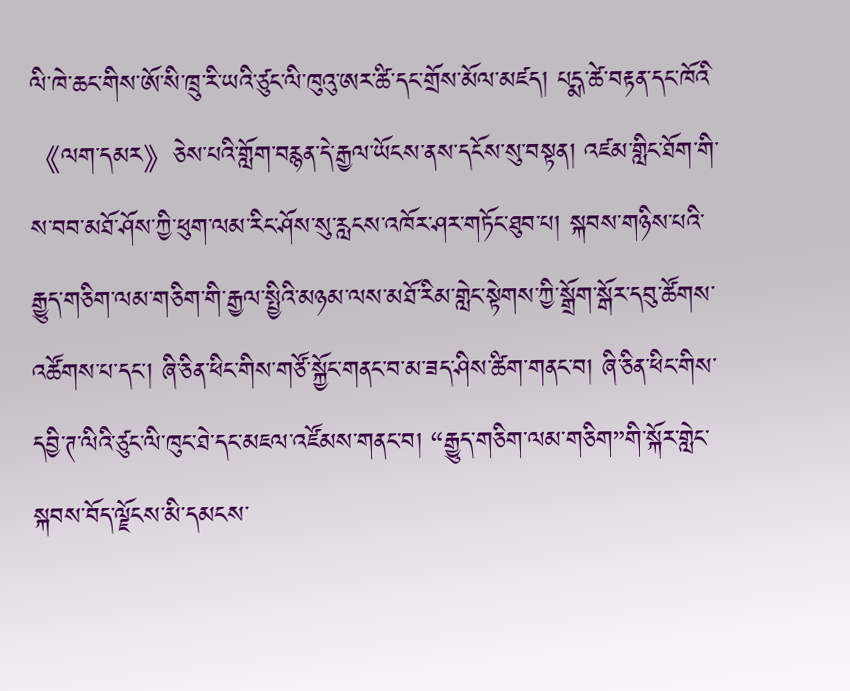ལི་ཁེ་ཆང་གིས་ཨོ་སི་ཁྲུ་རི་ཡའི་ཙུང་ལི་ཁུའུ་ཨར་ཚི་དང་གྲོས་མོལ་མཛད། པདྨ་ཚེ་བརྟན་དང་ཁོའི《ལག་དམར》ཅེས་པའི་གློག་བརྙན་དེ་རྒྱལ་ཡོངས་ནས་དངོས་སུ་བསྟན། འཛམ་གླིང་ཐོག་གི་ས་བབ་མཐོ་ཤོས་ཀྱི་ཕུག་ལམ་རིང་ཤོས་སུ་རླངས་འཁོར་ཤར་གཏོང་ཐུབ་པ། སྐབས་གཉིས་པའི་རྒྱུད་གཅིག་ལམ་གཅིག་གི་རྒྱལ་སྤྱིའི་མཉམ་ལས་མཐོ་རིམ་གླེང་སྟེགས་ཀྱི་སྒྲོག་སྒོར་དབུ་ཚོགས་འཚོགས་པ་དང་། ཞི་ཅིན་ཕིང་གིས་གཙོ་སྐྱོང་གནང་བ་མ་ཟད་ཤིས་ཚིག་གནང་བ། ཞི་ཅིན་ཕིང་གིས་དབྱི་ཊ་ལིའི་ཙུང་ལི་ཁུང་ཐེ་དང་མཇལ་འཛོམས་གནང་བ། “རྒྱུད་གཅིག་ལམ་གཅིག”གི་སྐོར་གླེང་སྐབས་བོད་ལྗོངས་མི་དམངས་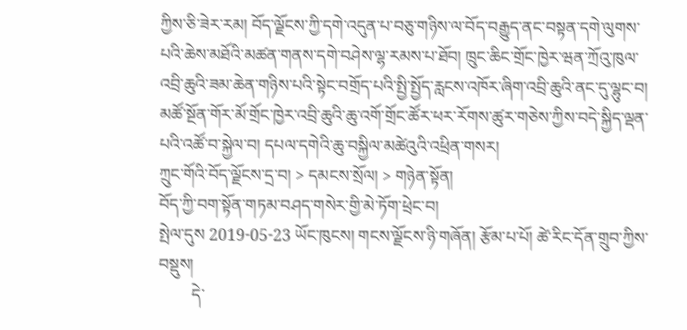ཀྱིས་ཅི་ཟེར་རམ། བོད་ལྗོངས་ཀྱི་དགེ་འདུན་པ་བཅུ་གཉིས་ལ་བོད་བརྒྱུད་ནང་བསྟན་དགེ་ལུགས་པའི་ཆེས་མཐོའི་མཚན་གནས་དགེ་བཤེས་ལྷ་རམས་པ་ཐོབ། ཁྲུང་ཆིང་གྲོང་ཁྱེར་ཝན་ཀྲོའུ་ཁུལ་འབྲི་ཆུའི་ཟམ་ཆེན་གཉིས་པའི་སྟེང་བགྲོད་པའི་སྤྱི་སྤྱོད་རླངས་འཁོར་ཞིག་འབྲི་ཆུའི་ནང་དུ་ལྷུང་བ། མཚོ་སྔོན་གོར་མོ་གྲོང་ཁྱེར་འབྲི་ཆུའི་ཆུ་འགོ་གྲོང་ཚོར་ཕར་རོགས་ཚུར་གཅེས་ཀྱིས་བདེ་སྐྱིད་ལྡན་པའི་འཚོ་བ་སྐྱེལ་བ། དཔལ་དགེའི་ཆུ་བསྐྱིལ་མཚེའུའི་འཕྲིན་གསར།
ཀྲུང་གོའི་བོད་ལྗོངས་དྲ་བ། > དམངས་སྲོལ། > གཉེན་སྟོན།
བོད་ཀྱི་བག་སྟོན་གཏམ་བཤད་གསེར་གྱི་མེ་ཏོག་ཕྲེང་བ།
སྤེལ་དུས 2019-05-23 ཡོང་ཁུངས། གངས་ལྗོངས་ཉི་གཞོན། རྩོམ་པ་པོ། ཚེ་རིང་དོན་གྲུབ་ཀྱིས་བསྡུས།
        དེ་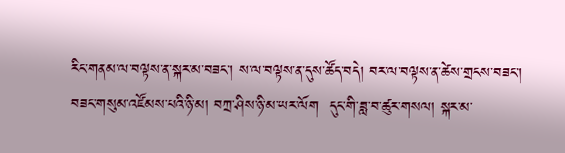རིང་གནམ་ལ་བལྟས་ན་སྐར་མ་བཟང་། ས་ལ་བལྟས་ན་དུས་ཚོད་བདེ། བར་ལ་བལྟས་ན་ཚེས་གྲངས་བཟང་། བཟང་གསུམ་འཛོམས་པའི་ཉི་མ། བཀྲ་ཤིས་ཉི་མ་ཡར་ལོག  དུང་གི་ཟླ་བ་ཚུར་གསལ། སྐར་མ་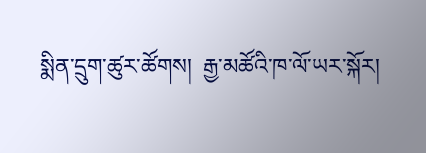སྨིན་དྲུག་ཚུར་ཚོགས།  རྒྱ་མཚོའི་ཁ་ལོ་ཡར་སྐོར།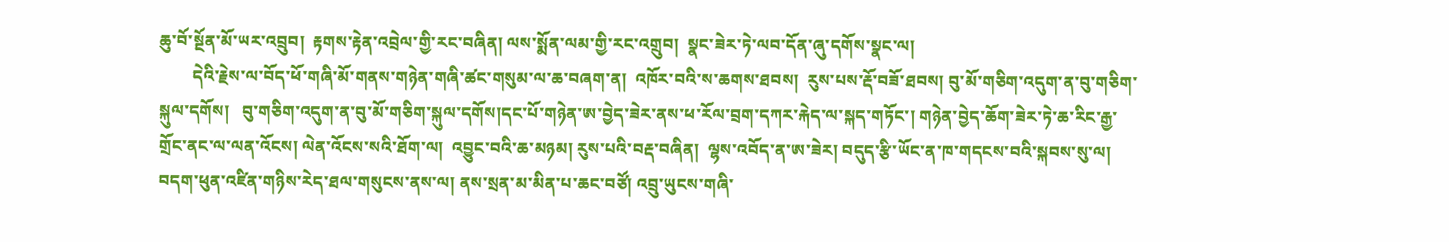ཆུ་བོ་སྔོན་མོ་ཡར་འབྲུབ།  རྟགས་རྟེན་འབྲེལ་གྱི་རང་བཞིན། ལས་སྨོན་ལམ་གྱི་རང་འགྲུབ།  སྣང་ཟེར་ཏེ་ལབ་དོན་ཞུ་དགོས་སྣང་ལ།
        དེའི་རྗེས་ལ་བོད་ཕོ་གཞི་མོ་གནས་གཉེན་གཞི་ཚང་གསུམ་ལ་ཆ་བཞག་ན།  འཁོར་བའི་ས་ཆགས་ཐབས།  རུས་པས་རྡོ་བཟོ་ཐབས། བུ་མོ་གཅིག་འདུག་ན་བུ་གཅིག་སྐུལ་དགོས།   བུ་གཅིག་འདུག་ན་བུ་མོ་གཅིག་སྐུལ་དགོས།དང་པོ་གཉེན་ཨ་བྱེད་ཟེར་ནས་ཕ་རོལ་བྲག་དཀར་རྐེད་ལ་སྐད་གཏོང་། གཉེན་བྱེད་ཆོག་ཟེར་ཏེ་ཆ་རིང་རྒྱ་གྲོང་ནང་ལ་ལན་འོངས། ལེན་འོངས་སའི་ཐོག་ལ།  འབྱུང་བའི་ཆ་མཉམ། རུས་པའི་བརྡ་བཞིན།  ལྷས་འབོད་ན་ཨ་ཟེར། བདུད་རྩི་ཡོང་ན་ཁ་གདངས་བའི་སྐབས་སུ་ལ། བདག་ཕུན་འཛིན་གཉིས་རེད་ཐལ་གསུངས་ནས་ལ། ནས་སྲན་མ་མིན་པ་ཆང་བཙོ། འབྲུ་ཡུངས་གཞི་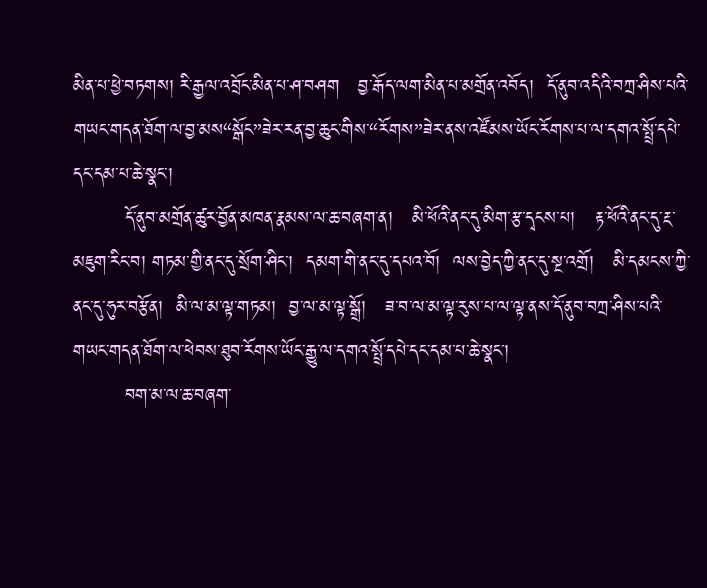མིན་པ་ཕྱེ་བཏགས། རི་རྒྱལ་འབྲོང་མིན་པ་ཤ་བཤག   བྱ་རྒོད་ལག་མིན་པ་མགྲོན་འབོད།  དོ་ནུབ་འདིའི་བཀྲ་ཤིས་པའི་གཡང་གདན་ཐོག་ལ་བྱ་མས“སྒོང”ཟེར་རན་བྱ་ཆུང་གིས་“རོགས”ཟེར་ནས་འཛོམས་ཡོང་རོགས་པ་ལ་དགའ་སྤྲོ་དཔེ་དང་དམ་པ་ཆེ་སྣང་།
        དོ་ནུབ་མགྲོན་ཚུར་བྱོན་མཁན་རྣམས་ལ་ཆ་བཞག་ན།   མི་ཕོའི་ནང་དུ་མིག་རྩ་དྭངས་པ།   རྟ་ཕོའི་ནང་དུ་རྔ་མཇུག་རིང་བ། གཏམ་གྱི་ནང་དུ་སྲོག་ཤིང་།  དམག་གི་ནང་དུ་དཔའ་བོ།  ལས་བྱེད་ཀྱི་ནང་དུ་སྔ་འགྲོ།   མི་དམངས་ཀྱི་ནང་དུ་ཧུར་བརྩོན།  མི་ལ་མ་ལྟ་གཏམ།  བྱ་ལ་མ་ལྟ་སྒྲོ།   ཟ་བ་ལ་མ་ལྟ་རུས་པ་ལ་ལྟ་ནས་དོ་ནུབ་བཀྲ་ཤིས་པའི་གཡང་གདན་ཐོག་ལ་ཕེབས་ཐུབ་རོགས་ཡོང་རྒྱུ་ལ་དགའ་སྤྲོ་དཔེ་དང་དམ་པ་ཆེ་སྣང་།
        བག་མ་ལ་ཆ་བཞག་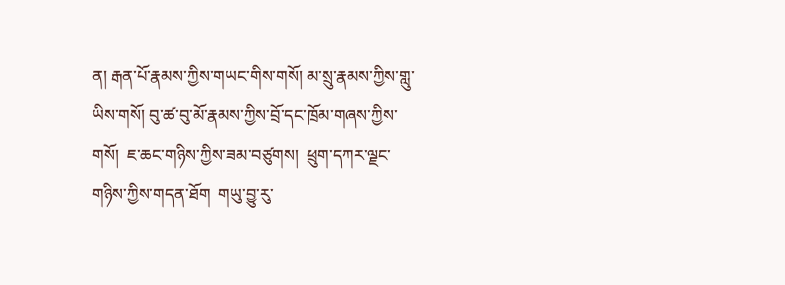ན། རྒན་པོ་རྣམས་ཀྱིས་གཡང་གིས་གསོ། མ་སྲུ་རྣམས་ཀྱིས་གླུ་ཡིས་གསོ། བུ་ཚ་བུ་མོ་རྣམས་ཀྱིས་བྲོ་དང་ཁྲོམ་གཞས་ཀྱིས་གསོ།  ཇ་ཆང་གཉིས་ཀྱིས་ཟམ་བཙུགས།  ཕྲུག་དཀར་ལྗང་གཉིས་ཀྱིས་གདན་ཐོག  གཡུ་བྱུ་རུ་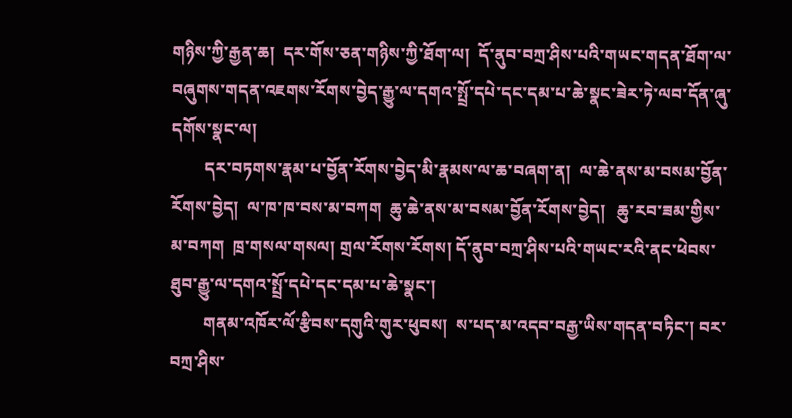གཉིས་ཀྱི་རྒྱན་ཆ།  དར་གོས་ཅན་གཉིས་ཀྱི་ཐོག་ལ།  དོ་ནུབ་བཀྲ་ཤིས་པའི་གཡང་གདན་ཐོག་ལ་བཞུགས་གདན་འཇགས་རོགས་བྱེད་རྒྱུ་ལ་དགའ་སྤྲོ་དཔེ་དང་དམ་པ་ཆེ་སྣང་ཟེར་ཏེ་ལབ་དོན་ཞུ་དགོས་སྣང་ལ།
        དར་བཏགས་རྣམ་པ་བྱོན་རོགས་བྱེད་མི་རྣམས་ལ་ཆ་བཞག་ན།  ལ་ཆེ་ནས་མ་བསམ་བྱོན་རོགས་བྱེད།  ལ་ཁ་ཁ་བས་མ་བཀག  ཆུ་ཆེ་ནས་མ་བསམ་བྱོན་རོགས་བྱེད།   ཆུ་རབ་ཟམ་གྱིས་མ་བཀག  ཁྲ་གསལ་གསལ། གྲལ་རོགས་རོགས། དོ་ནུབ་བཀྲ་ཤིས་པའི་གཡང་རའི་ནང་ཕེབས་ཐུབ་རྒྱུ་ལ་དགའ་སྤྲོ་དཔེ་དང་དམ་པ་ཆེ་སྣང་།
        གནམ་འཁོར་ལོ་རྩིབས་དགུའི་གུར་ཕུབས།  ས་པད་མ་འདབ་བརྒྱ་ཡིས་གདན་བཏིང་། བར་བཀྲ་ཤིས་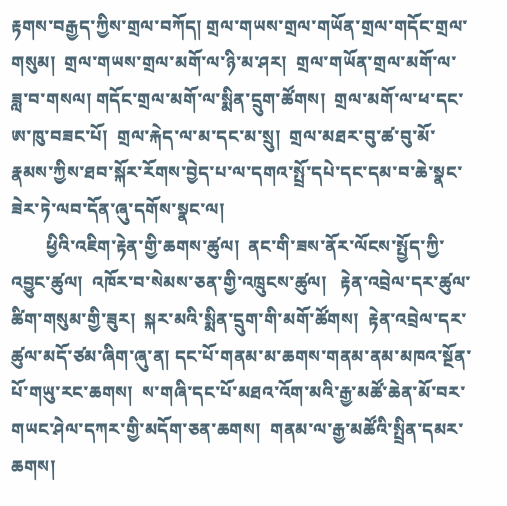རྟགས་བརྒྱད་ཀྱིས་གྲལ་བཀོད། གྲལ་གཡས་གྲལ་གཡོན་གྲལ་གདོང་གྲལ་གསུམ།  གྲལ་གཡས་གྲལ་མགོ་ལ་ཉི་མ་ཤར།  གྲལ་གཡོན་གྲལ་མགོ་ལ་ཟླ་བ་གསལ། གདོང་གྲལ་མགོ་ལ་སྨིན་དྲུག་ཚོགས།  གྲལ་མགོ་ལ་ཕ་དང་ཨ་ཁུ་བཟང་པོ།  གྲལ་རྐེད་ལ་མ་དང་མ་སྲུ།  གྲལ་མཐར་བུ་ཚ་བུ་མོ་རྣམས་ཀྱིས་ཐབ་སྐོར་རོགས་བྱེད་པ་ལ་དགའ་སྤྲོ་དཔེ་དང་དམ་བ་ཆེ་སྣང་ཟེར་ཏེ་ལབ་དོན་ཞུ་དགོས་སྣང་ལ།
        ཕྱིའི་འཇིག་རྟེན་གྱི་ཆགས་ཚུལ།  ནང་གི་ཟས་ནོར་ལོངས་སྤྱོད་ཀྱི་འབྱུང་ཚུལ།  འཁོར་བ་སེམས་ཅན་གྱི་འཁྲུངས་ཚུལ།   རྟེན་འབྲེལ་དར་ཚུལ་ཚིག་གསུམ་གྱི་ཟུར།  སྐར་མའི་སྨིན་དྲུག་གི་མགོ་ཚོགས།  རྟེན་འབྲེལ་དར་ཚུལ་མདོ་ཙམ་ཞིག་ཞུ་ན། དང་པོ་གནམ་མ་ཆགས་གནམ་ནམ་མཁའ་སྔོན་པོ་གཡུ་རང་ཆགས།  ས་གཞི་དང་པོ་མཐའ་འོག་མའི་རྒྱ་མཚོ་ཆེན་མོ་བར་གཡང་ཤེལ་དཀར་གྱི་མདོག་ཅན་ཆགས།  གནམ་ལ་རྒྱ་མཚོའི་སྤྲིན་དམར་ཆགས།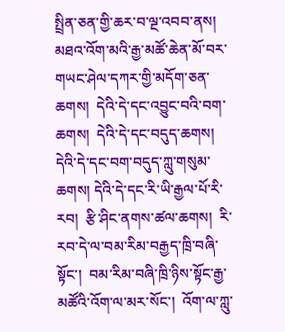སྤྲིན་ཅན་གྱི་ཆར་བ་ལྔ་འབབ་ནས།   མཐའ་འོག་མའི་རྒྱ་མཚོ་ཆེན་མོ་བར་གཡང་ཤེལ་དཀར་གྱི་མདོག་ཅན་ཆགས།  དེའི་དེ་དང་འབྱུང་བའི་བག་ཆགས།  དེའི་དེ་དང་བདུད་ཆགས།   དེའི་དེ་དང་བག་བདུད་ཀླུ་གསུམ་ཆགས། དེའི་དེ་དང་རི་ཡི་རྒྱལ་པོ་རི་རབ།  རྩི་ཤིང་ནགས་ཚལ་ཆགས།  རི་རབ་དེ་ལ་བམ་རིམ་བརྒྱད་ཁྲི་བཞི་སྟོང་།  བམ་རིམ་བཞི་ཁྲི་ཉིས་སྟོང་རྒྱ་མཚོའི་འོག་ལ་མར་སོང་།  འོག་ལ་ཀླུ་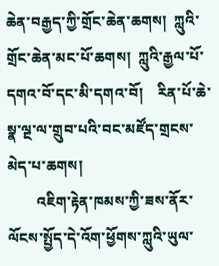ཆེན་བརྒྱད་ཀྱི་གྲོང་ཆེན་ཆགས།  ཀླུའི་གྲོང་ཆེན་མང་པོ་ཆགས།  ཀླུའི་རྒྱལ་པོ་དགའ་བོ་དང་མི་དགའ་བོ།    རིན་པོ་ཆེ་སྣ་ལྔ་ལ་གྲུབ་པའི་བང་མཛོད་གྲངས་མེད་པ་ཆགས།
        འཇིག་རྟེན་ཁམས་ཀྱི་ཟས་ནོར་ལོངས་སྤྱོད་དེ་འོག་ཕྱོགས་ཀླུའི་ཡུལ་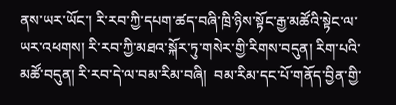ནས་ཡར་ཡོང་། རི་རབ་ཀྱི་དཔག་ཚད་བཞི་ཁྲི་ཉིས་སྟོང་རྒྱ་མཚོའི་སྟེང་ལ་ཡར་འཕགས། རི་རབ་ཀྱི་མཐའ་སྐོར་ཏུ་གསེར་གྱི་རིགས་བདུན། རིག་པའི་མཚོ་བདུན། རི་རབ་དེ་ལ་བམ་རིམ་བཞི།  བམ་རིམ་དང་པོ་གནོད་བྱིན་གྱི་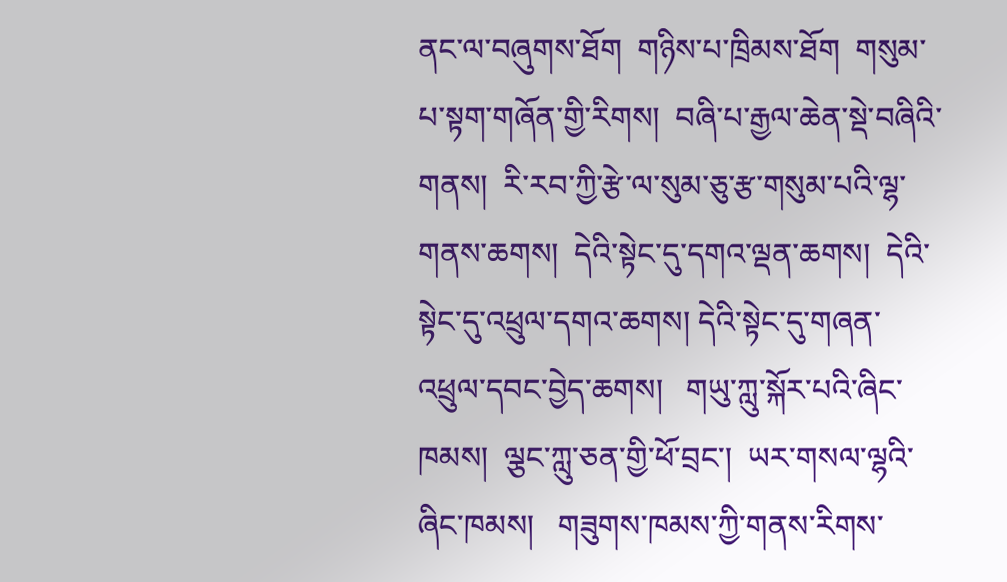ནང་ལ་བཞུགས་ཐོག  གཉིས་པ་ཁྲིམས་ཐོག  གསུམ་པ་སྟག་གཞོན་གྱི་རིགས།  བཞི་པ་རྒྱལ་ཆེན་སྡེ་བཞིའི་གནས།  རི་རབ་ཀྱི་རྩེ་ལ་སུམ་ཅུ་རྩ་གསུམ་པའི་ལྷ་གནས་ཆགས།  དེའི་སྟེང་དུ་དགའ་ལྡན་ཆགས།  དེའི་སྟེང་དུ་འཕྲུལ་དགའ་ཆགས། དེའི་སྟེང་དུ་གཞན་འཕྲུལ་དབང་བྱེད་ཆགས།   གཡུ་ཀླུ་སྐོར་པའི་ཞིང་ཁམས།  ལྕང་ཀླུ་ཅན་གྱི་ཕོ་བྲང་།  ཡར་གསལ་ལྷའི་ཞིང་ཁམས།   གཟུགས་ཁམས་ཀྱི་གནས་རིགས་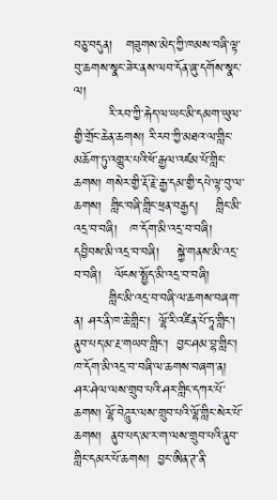བཅུ་བདུན།   གཟུགས་མེད་ཀྱི་ཁམས་བཞི་ལྟ་བུ་ཆགས་སྣང་ཟེར་ནས་ལབ་དོན་ཞུ་དགོས་སྣང་ལ།
        རི་རབ་ཀྱི་རྐེད་ལ་ཡང་མི་དམག་ཡུལ་གྱི་གྲོང་ཆེན་ཆགས། རི་རབ་ཀྱི་མཐའ་ལ་གླིང་མཆོག་ཏུ་འགྱུར་པའི་ཕོ་རྒྱལ་འཛམ་པོ་གླིང་ཆགས། གསེར་གྱི་རྡོ་རྗེ་རྒྱ་དམ་གྱི་དཔེ་ལྟ་བུ་ལ་ཆགས།  གླིང་བཞི་གླིང་ཕྲན་བརྒྱད།    གླིང་མི་འདྲ་བ་བཞི།   ཁ་དོག་མི་འདྲ་བ་བཞི།   དབྱིབས་མི་འདྲ་བ་བཞི།    སྐྱེ་གནས་མི་འདྲ་བ་བཞི།   ལོངས་སྤྱོད་མི་འདྲ་བ་བཞི།
        གླིང་མི་འདྲ་བ་བཞི་ལ་ཆགས་བཞག་ན། ཤར་ནི་ཁ་ཆེ་གླིང་།  ལྷོ་རི་འཛིན་པོ་ཏཱ་གླིང་།  ནུབ་པད་མ་རྔ་གཡབ་གླིང་།  བྱང་ཤམ་བྷ་གླིང་། ཁ་དོག་མི་འདྲ་བ་བཞི་ལ་ཆགས་བཞག་ན།  ཤར་ཤེལ་ལས་གྲུབ་པའི་ཤར་གླིང་དཀར་པོ་ཆགས། ལྷོ་བེཌཱུར་ལས་གྲུབ་པའི་ལྷོ་གླིང་སེར་པོ་ཆགས།  ནུབ་པད་མ་ར་ག་ལས་གྲུབ་པའི་ནུབ་གླིང་དམར་པོ་ཆགས།  བྱང་ཨིན་ཊ་ནི་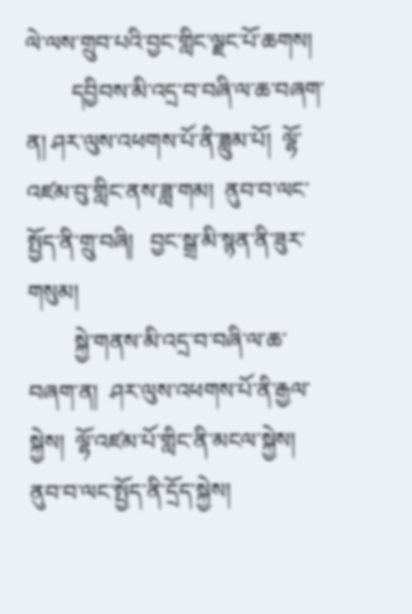ལེ་ལས་གྲུབ་པའི་བྱང་གླིང་ལྗང་པོ་ཆགས།
        དབྱིབས་མི་འདྲ་བ་བཞི་ལ་ཆ་བཞག་ན། ཤར་ལུས་འཕགས་པོ་ནི་ཟླུམ་པོ།  ལྷོ་འཛམ་བུ་གླིང་ནས་ཟླ་གམ།  ནུབ་བ་ལང་སྤྱོད་ནི་གྲུ་བཞི།   བྱང་སྒྲ་མི་སྙན་ནི་ཟུར་གསུམ།
        སྐྱེ་གནས་མི་འདྲ་བ་བཞི་ལ་ཆ་བཞག་ན།  ཤར་ལུས་འཕགས་པོ་ནི་རྒྱལ་སྐྱེས།  ལྷོ་འཛམ་པོ་གླིང་ནི་མངལ་སྐྱེས།  ནུབ་བ་ལང་སྤྱོད་ནི་དྲོད་སྐྱེས།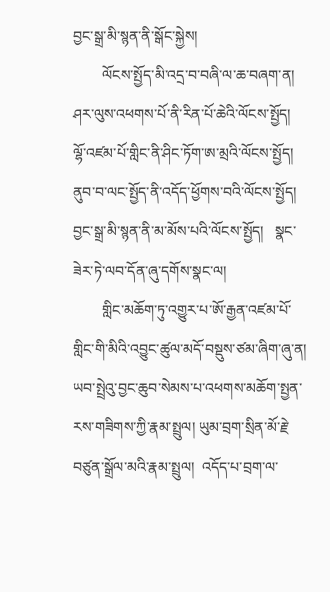བྱང་སྒྲ་མི་སྙན་ནི་སྒོང་སྐྱེས།
        ལོངས་སྤྱོད་མི་འདྲ་བ་བཞི་ལ་ཆ་བཞག་ན། ཤར་ལུས་འཕགས་པོ་ནི་རིན་པོ་ཆེའི་ལོངས་སྤྱོད།  ལྷོ་འཛམ་པོ་གླིང་ནི་ཤིང་ཏོག་ཨ་མྲའི་ལོངས་སྤྱོད།   ནུབ་བ་ལང་སྤྱོད་ནི་འདོད་ཕྱོགས་བའི་ལོངས་སྤྱོད།  བྱང་སྒྲ་མི་སྙན་ནི་མ་མོས་པའི་ལོངས་སྤྱོད།   སྣང་ཟེར་ཏེ་ལབ་དོན་ཞུ་དགོས་སྣང་ལ།
        གླིང་མཆོག་ཏུ་འགྱུར་པ་ཨོ་རྒྱན་འཛམ་པོ་གླིང་གི་མིའི་འབྱུང་ཚུལ་མདོ་བསྡུས་ཙམ་ཞིག་ཞུ་ན།  ཡབ་སྤྲེའུ་བྱང་ཆུབ་སེམས་པ་འཕགས་མཆོག་སྤྱན་རས་གཟིགས་ཀྱི་རྣམ་སྤྲུལ། ཡུམ་བྲག་སྲིན་མོ་རྗེ་བཙུན་སྒྲོལ་མའི་རྣམ་སྤྲུལ།  འདོད་པ་བྲག་ལ་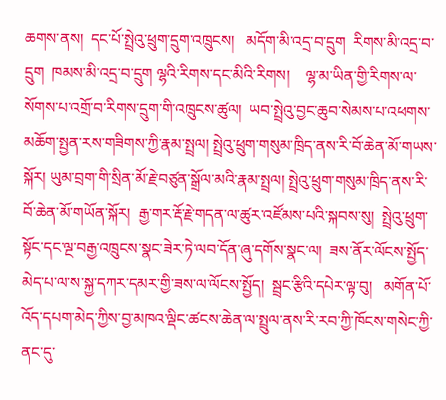ཆགས་ནས།  དང་པོ་སྤྲེའུ་ཕྲུག་དྲུག་འཁྲུངས།   མདོག་མི་འདྲ་བ་དྲུག  རིགས་མི་འདྲ་བ་དྲུག  ཁམས་མི་འདྲ་བ་དྲུག ལྷའི་རིགས་དང་མིའི་རིགས།    ལྷ་མ་ཡིན་གྱི་རིགས་ལ་སོགས་པ་འགྲོ་བ་རིགས་དྲུག་གི་འཁྲུངས་ཚུལ།  ཡབ་སྤྲེའུ་བྱང་ཆུབ་སེམས་པ་འཕགས་མཆོག་སྤྱན་རས་གཟིགས་ཀྱི་རྣམ་སྤྲལ། སྤྲེའུ་ཕྲུག་གསུམ་ཁྲིད་ནས་རི་བོ་ཆེན་མོ་གཡས་སྐོར། ཡུམ་བྲག་གི་སྲིན་མོ་རྗེ་བཙུན་སྒྲོལ་མའི་རྣམ་སྤྲལ། སྤྲེའུ་ཕྲུག་གསུམ་ཁྲིད་ནས་རི་བོ་ཆེན་མོ་གཡོན་སྐོར།  རྒྱ་གར་རྡོ་རྗེ་གདན་ལ་ཚུར་འཛོམས་པའི་སྐབས་སུ།  སྤྲེའུ་ཕྲུག་སྟོང་དང་ལྔ་བརྒྱ་འཁྲུངས་སྣང་ཟེར་ཏེ་ལབ་དོན་ཞུ་དགོས་སྣང་ལ།  ཟས་ནོར་ལོངས་སྤྱོད་མེད་པ་ལ་ས་སྐྱ་དཀར་དམར་གྱི་ཟས་ལ་ལོངས་སྤྱོད།  སྦྲང་རྩིའི་དཔེར་ལྟ་བུ།   མགོན་པོ་འོད་དཔག་མེད་ཀྱིས་བྱ་མཁའ་ལྡིང་ཚངས་ཆེན་ལ་སྤྲུལ་ནས་རི་རབ་ཀྱི་ཁོངས་གསེང་ཀྱི་ནང་དུ་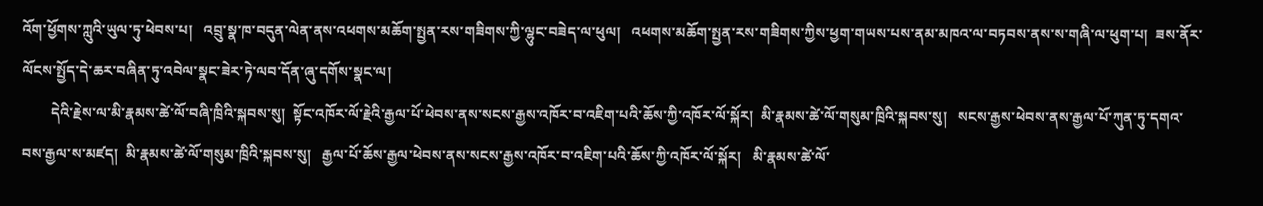འོག་ཕྱོགས་ཀླུའི་ཡུལ་ཏུ་ཕེབས་པ།   འབྲུ་སྣ་ཁ་བདུན་ལེན་ནས་འཕགས་མཆོག་སྤྱན་རས་གཟིགས་ཀྱི་ལྷུང་བཟེད་ལ་ཕུལ།   འཕགས་མཆོག་སྤྱན་རས་གཟིགས་ཀྱིས་ཕྱག་གཡས་པས་ནམ་མཁའ་ལ་བཏབས་ནས་ས་གཞི་ལ་ཕུག་པ།  ཟས་ནོར་ལོངས་སྤྱོད་དེ་ཆར་བཞིན་ཏུ་འབེལ་སྣང་ཟེར་ཏེ་ལབ་དོན་ཞུ་དགོས་སྣང་ལ།
        དེའི་རྗེས་ལ་མི་རྣམས་ཚེ་ལོ་བཞི་ཁྲིའི་སྐབས་སུ།  སྟོང་འཁོར་ལོ་རྗེའི་རྒྱལ་པོ་ཕེབས་ནས་སངས་རྒྱས་འཁོར་བ་འཇིག་པའི་ཆོས་ཀྱི་འཁོར་ལོ་སྐོར།  མི་རྣམས་ཚེ་ལོ་གསུམ་ཁྲིའི་སྐབས་སུ།   སངས་རྒྱས་ཕེབས་ནས་རྒྱལ་པོ་ཀུན་ཏུ་དགའ་བས་རྒྱལ་ས་མཛད།  མི་རྣམས་ཚེ་ལོ་གསུམ་ཁྲིའི་སྐབས་སུ།   རྒྱལ་པོ་ཆོས་རྒྱལ་ཕེབས་ནས་སངས་རྒྱས་འཁོར་བ་འཇིག་པའི་ཆོས་ཀྱི་འཁོར་ལོ་སྐོར།   མི་རྣམས་ཚེ་ལོ་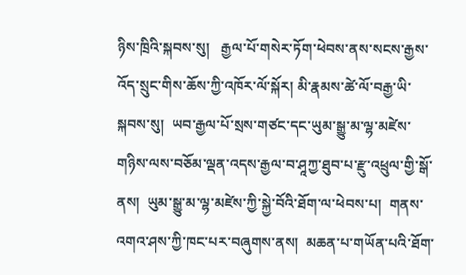ཉིས་ཁྲིའི་སྐབས་སུ།   རྒྱལ་པོ་གསེར་ཏོག་ཕེབས་ནས་སངས་རྒྱས་འོད་སྲུང་གིས་ཆོས་ཀྱི་འཁོར་ལོ་སྐོར། མི་རྣམས་ཚེ་ལོ་བརྒྱ་ཡི་སྐབས་སུ།  ཡབ་རྒྱལ་པོ་སྲས་གཙང་དང་ཡུམ་སྒྱུ་མ་ལྷ་མཛེས་གཉིས་ལས་བཅོམ་ལྡན་འདས་རྒྱལ་བ་ཤཱཀྱ་ཐུབ་པ་རྫུ་འཕྲུལ་གྱི་སྒོ་ནས།  ཡུམ་སྒྱུ་མ་ལྷ་མཛེས་ཀྱི་སྐྱེ་བོའི་ཐོག་ལ་ཕེབས་པ།  གནས་འགའ་ཤས་ཀྱི་ཁང་པར་བཞུགས་ནས།  མཆན་པ་གཡོན་པའི་ཐོག་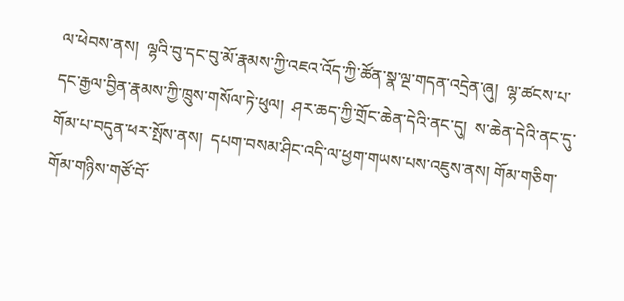ལ་ཕེབས་ནས།  ལྷའི་བུ་དང་བུ་མོ་རྣམས་ཀྱི་འཇའ་འོད་ཀྱི་ཚོན་སྣ་ལྔ་གདན་འདྲེན་ཞུ།  ལྷ་ཚངས་པ་དང་རྒྱལ་བྱིན་རྣམས་ཀྱི་ཁྲུས་གསོལ་ཏེ་ཕུལ།  ཤར་ཆད་ཀྱི་གྲོང་ཆེན་དེའི་ནང་དུ།  ས་ཆེན་དེའི་ནང་དུ་གོམ་པ་བདུན་ཕར་སྤོས་ནས།  དཔག་བསམ་ཤིང་འདི་ལ་ཕྱག་གཡས་པས་འཇུས་ནས། གོམ་གཅིག་གོམ་གཉིས་གཙོ་བོ་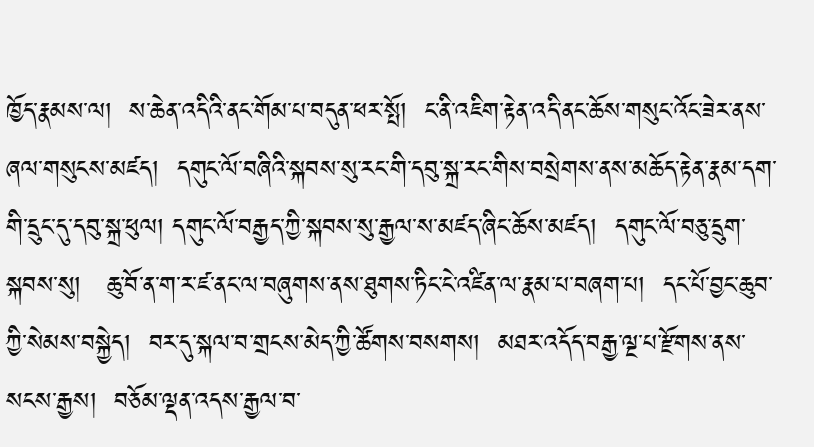ཁྱོད་རྣམས་ལ།  ས་ཆེན་འདིའི་ནང་གོམ་པ་བདུན་ཕར་སྤོ།  ང་ནི་འཇིག་རྟེན་འདི་ནང་ཆོས་གསུང་འོང་ཟེར་ནས་ཞལ་གསུངས་མཛད།  དགུང་ལོ་བཞིའི་སྐབས་སུ་རང་གི་དབུ་སྐྲ་རང་གིས་བསྲེགས་ནས་མཆོད་རྟེན་རྣམ་དག་གི་དྲུང་དུ་དབུ་སྐྲ་ཕུལ། དགུང་ལོ་བརྒྱད་ཀྱི་སྐབས་སུ་རྒྱལ་ས་མཛད་ཞིང་ཆོས་མཛད།  དགུང་ལོ་བཅུ་དྲུག་སྐབས་སུ།   ཆུ་བོ་ན་ག་ར་ཛ་ནང་ལ་བཞུགས་ནས་ཐུགས་ཏིང་ངེ་འཛིན་ལ་རྣམ་པ་བཞག་པ།  དང་པོ་བྱང་ཆུབ་ཀྱི་སེམས་བསྐྱེད།  བར་དུ་སྐལ་བ་གྲངས་མེད་ཀྱི་ཚོགས་བསགས།  མཐར་འདོད་བརྒྱ་ལྔ་པ་རྫོགས་ནས་སངས་རྒྱས།  བཅོམ་ལྡན་འདས་རྒྱལ་བ་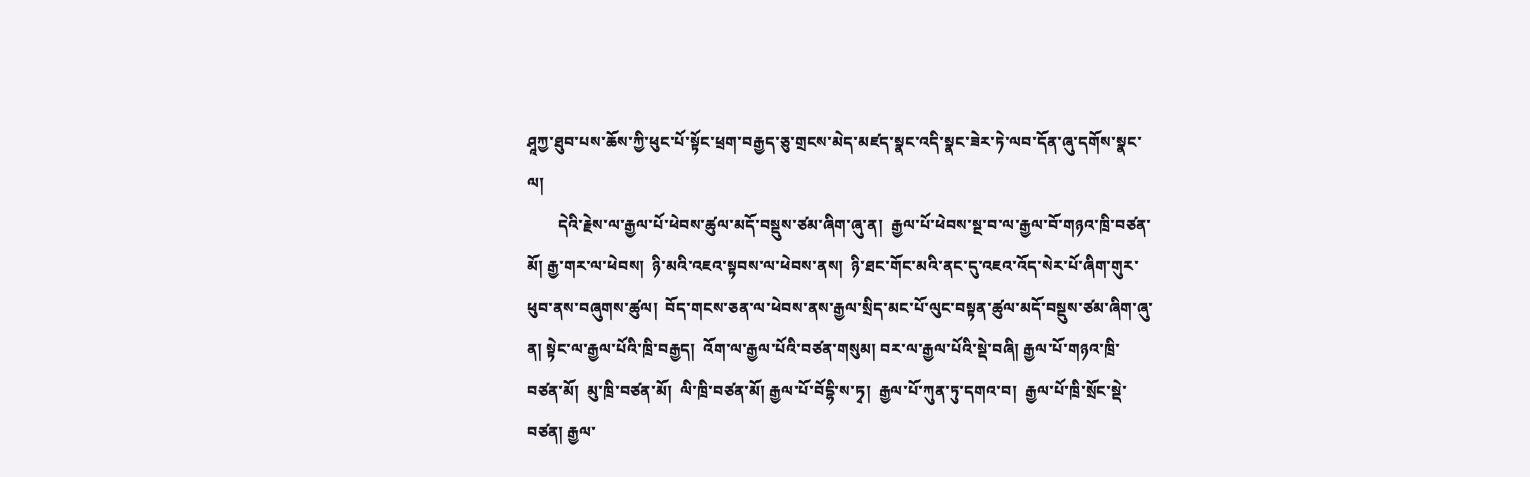ཤཱཀྱ་ཐུབ་པས་ཆོས་ཀྱི་ཕུང་པོ་སྟོང་ཕྲག་བརྒྱད་ཅུ་གྲངས་མེད་མཛད་སྣང་འདི་སྣང་ཟེར་ཏེ་ལབ་དོན་ཞུ་དགོས་སྣང་ལ།
        དེའི་རྗེས་ལ་རྒྱལ་པོ་ཕེབས་ཚུལ་མདོ་བསྡུས་ཙམ་ཞིག་ཞུ་ན།  རྒྱལ་པོ་ཕེབས་སྔ་བ་ལ་རྒྱལ་བོ་གཉའ་ཁྲི་བཙན་མོ། རྒྱ་གར་ལ་ཕེབས།  ཉི་མའི་འཇའ་སྟབས་ལ་ཕེབས་ནས།  ཉི་ཐང་གོང་མའི་ནང་དུ་འཇའ་འོད་སེར་པོ་ཞིག་གུར་ཕུབ་ནས་བཞུགས་ཚུལ།  བོད་གངས་ཅན་ལ་ཕེབས་ནས་རྒྱལ་སྲིད་མང་པོ་ལུང་བསྟན་ཚུལ་མདོ་བསྡུས་ཙམ་ཞིག་ཞུ་ན། སྟེང་ལ་རྒྱལ་པོའི་ཁྲི་བརྒྱད།  འོག་ལ་རྒྱལ་པོའི་བཙན་གསུམ། བར་ལ་རྒྱལ་པོའི་སྡེ་བཞི། རྒྱལ་པོ་གཉའ་ཁྲི་བཙན་མོ།  མུ་ཁྲི་བཙན་མོ།  ལི་ཁྲི་བཙན་མོ། རྒྱལ་པོ་བོདྷི་ས་ཏྭ།  རྒྱལ་པོ་ཀུན་ཏུ་དགའ་བ།  རྒྱལ་པོ་ཁྲི་སྲོང་སྡེ་བཙན། རྒྱལ་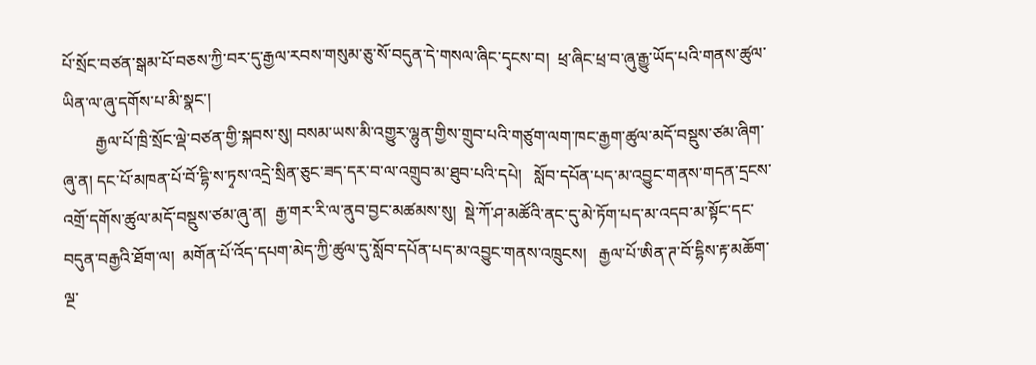པོ་སྲོང་བཙན་སྒམ་པོ་བཅས་ཀྱི་བར་དུ་རྒྱལ་རབས་གསུམ་ཅུ་སོ་བདུན་དེ་གསལ་ཞིང་དྭངས་བ།  ཕྲ་ཞིང་ཕྲ་བ་ཞུ་རྒྱུ་ཡོད་པའི་གནས་ཚུལ་ཡིན་ལ་ཞུ་དགོས་པ་མི་སྣང་།
        རྒྱལ་པོ་ཁྲི་སྲོང་ལྡེ་བཙན་གྱི་སྐབས་སུ། བསམ་ཡས་མི་འགྱུར་ལྷུན་གྱིས་གྲུབ་པའི་གཙུག་ལག་ཁང་རྒྱག་ཚུལ་མདོ་བསྡུས་ཙམ་ཞིག་ཞུ་ན། དང་པོ་མཁན་པོ་བོ་དྷི་ས་ཏྭས་འདྲེ་སྲིན་ཅུང་ཟད་དར་བ་ལ་འགྲུབ་མ་ཐུབ་པའི་དཔེ།   སློབ་དཔོན་པད་མ་འབྱུང་གནས་གདན་དྲངས་འགྲོ་དགོས་ཚུལ་མདོ་བསྡུས་ཙམ་ཞུ་ན།  རྒྱ་གར་རི་ལ་ནུབ་བྱང་མཚམས་སུ།  སྡེ་ཀོ་ཤ་མཚོའི་ནང་དུ་མེ་ཏོག་པད་མ་འདབ་མ་སྟོང་དང་བདུན་བརྒྱའི་ཐོག་ལ།  མགོན་པོ་འོད་དཔག་མེད་ཀྱི་ཚུལ་དུ་སློབ་དཔོན་པད་མ་འབྱུང་གནས་འཁྲུངས།   རྒྱལ་པོ་ཨིན་ཊ་བོ་དྷིས་རྟ་མཆོག་ལྔ་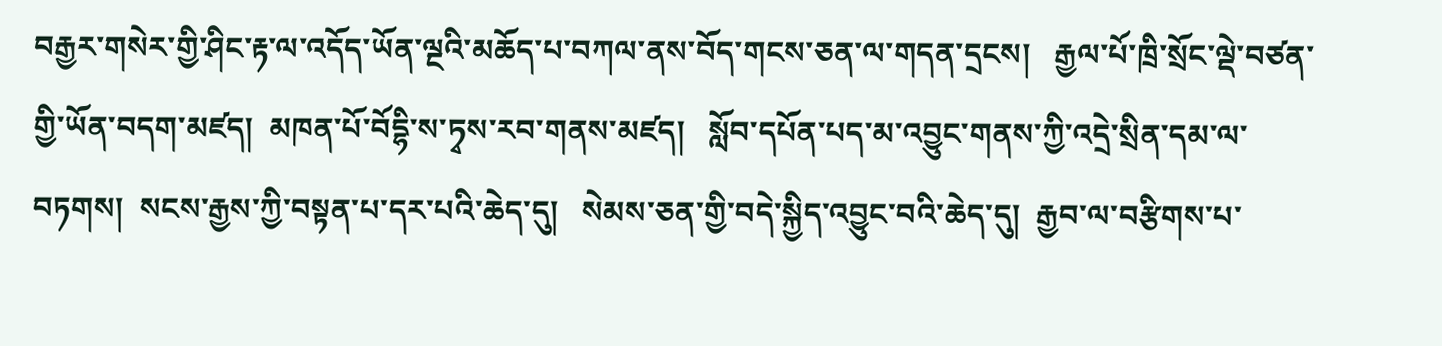བརྒྱར་གསེར་གྱི་ཤིང་རྟ་ལ་འདོད་ཡོན་ལྔའི་མཆོད་པ་བཀལ་ནས་བོད་གངས་ཅན་ལ་གདན་དྲངས།   རྒྱལ་པོ་ཁྲི་སྲོང་ལྡེ་བཙན་གྱི་ཡོན་བདག་མཛད།  མཁན་པོ་བོདྷི་ས་ཏྭས་རབ་གནས་མཛད།   སློབ་དཔོན་པད་མ་འབྱུང་གནས་ཀྱི་འདྲེ་སྲིན་དམ་ལ་བཏགས།  སངས་རྒྱས་ཀྱི་བསྟན་པ་དར་པའི་ཆེད་དུ།   སེམས་ཅན་གྱི་བདེ་སྐྱིད་འབྱུང་བའི་ཆེད་དུ།  རྒྱབ་ལ་བརྩིགས་པ་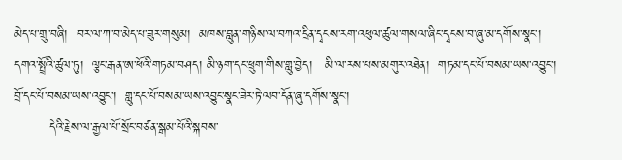མེད་པ་གྲུ་བཞི།  བར་ལ་ཀ་བ་མེད་པ་ཟུར་གསུམ།  མཁས་བླུན་གཉིས་ལ་བཀའ་དྲིན་དྭངས་རག་འཕུལ་ཚུལ་གསལ་ཞིང་དྭངས་བ་ཞུ་མ་དགོས་སྣང་།   དགའ་སྤྲོའི་ཚུལ་ཏུ།  ལྕང་རྒན་ཨ་ཕོའི་གཏམ་བཤད། མི་ཉག་དང་ཕྲུག་གིས་གླུ་བྱེད།   མི་ལ་རས་པས་མགུར་འཐེན།  གཏམ་དང་པོ་བསམ་ཡས་འབྱུང་། བྲོ་དང་པོ་བསམ་ཡས་འབྱུང་།  གླུ་དང་པོ་བསམ་ཡས་འབྱུང་སྣང་ཟེར་ཏེ་ལབ་དོན་ཞུ་དགོས་སྣང་།
        དེའི་རྗེས་ལ་རྒྱལ་པོ་སྲོང་བཙན་སྒམ་པོའི་སྐབས་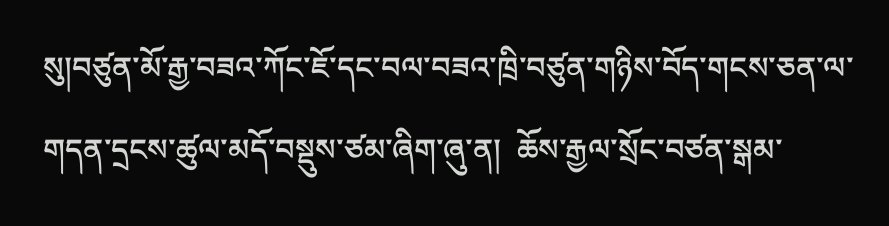སུ།བཙུན་མོ་རྒྱ་བཟའ་ཀོང་ཇོ་དང་བལ་བཟའ་ཁྲི་བཙུན་གཉིས་བོད་གངས་ཅན་ལ་གདན་དྲངས་ཚུལ་མདོ་བསྡུས་ཙམ་ཞིག་ཞུ་ན།  ཆོས་རྒྱལ་སྲོང་བཙན་སྒམ་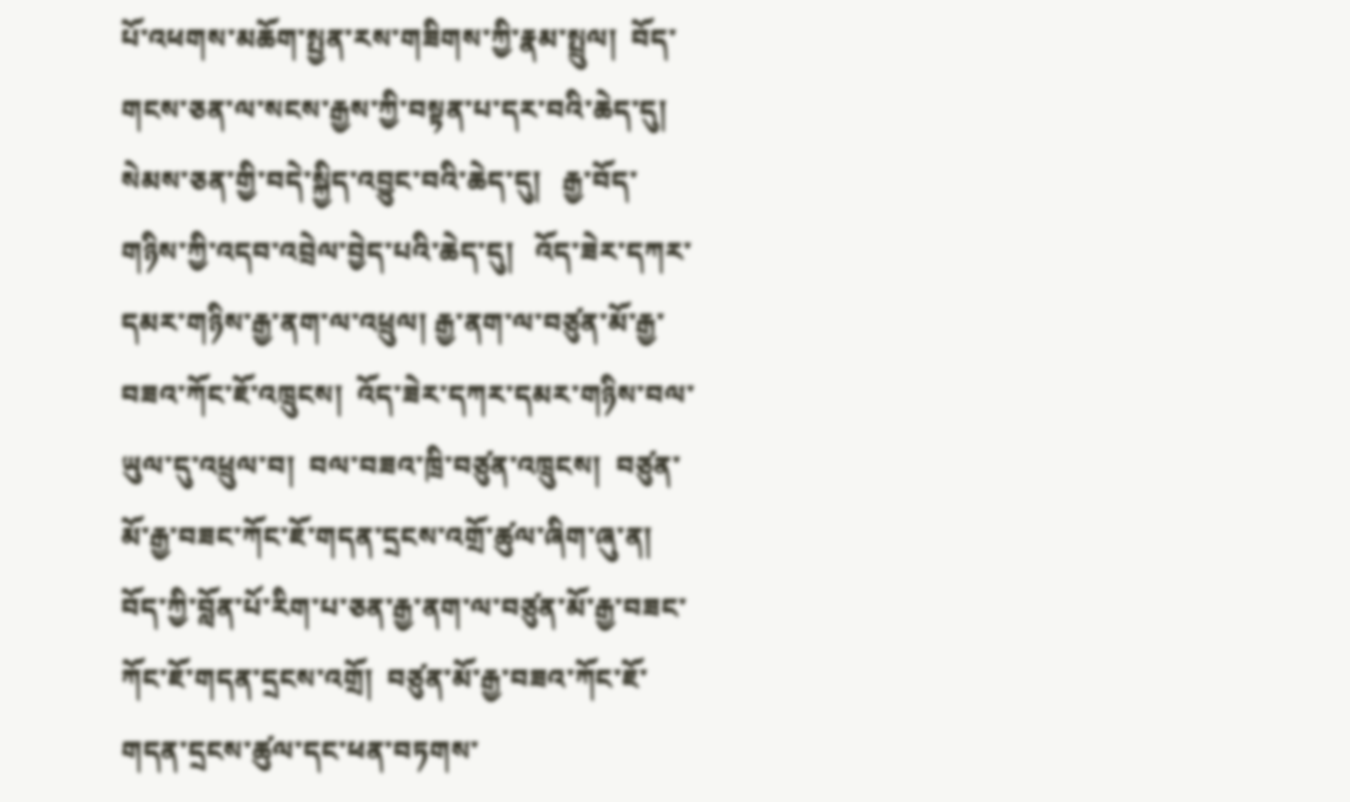པོ་འཕགས་མཆོག་སྤྱན་རས་གཟིགས་ཀྱི་རྣམ་སྤྲུལ།  བོད་གངས་ཅན་ལ་སངས་རྒྱས་ཀྱི་བསྟན་པ་དར་བའི་ཆེད་དུ།  སེམས་ཅན་གྱི་བདེ་སྐྱིད་འབྱུང་བའི་ཆེད་དུ།   རྒྱ་བོད་གཉིས་ཀྱི་འདབ་འབྲེལ་བྱེད་པའི་ཆེད་དུ།   འོད་ཟེར་དཀར་དམར་གཉིས་རྒྱ་ནག་ལ་འཕྲུལ། རྒྱ་ནག་ལ་བཙུན་མོ་རྒྱ་བཟའ་ཀོང་ཇོ་འཁྲུངས།  འོད་ཟེར་དཀར་དམར་གཉིས་བལ་ཡུལ་དུ་འཕྲུལ་བ།  བལ་བཟའ་ཁྲི་བཙུན་འཁྲུངས།  བཙུན་མོ་རྒྱ་བཟང་ཀོང་ཇོ་གདན་དྲངས་འགྲོ་ཚུལ་ཞིག་ཞུ་ན།   བོད་ཀྱི་བློན་པོ་རིག་པ་ཅན་རྒྱ་ནག་ལ་བཙུན་མོ་རྒྱ་བཟང་ཀོང་ཇོ་གདན་དྲངས་འགྲོ།  བཙུན་མོ་རྒྱ་བཟའ་ཀོང་ཇོ་གདན་དྲངས་ཚུལ་དང་ཕན་བཏགས་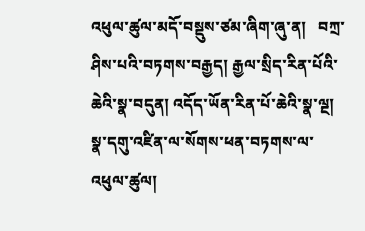འཕུལ་ཚུལ་མདོ་བསྡུས་ཙམ་ཞིག་ཞུ་ན།   བཀྲ་ཤིས་པའི་བཏགས་བརྒྱད། རྒྱལ་སྲིད་རིན་པོའི་ཆེའི་སྣ་བདུན། འདོད་ཡོན་རིན་པོ་ཆེའི་སྣ་ལྔ།  སྣ་དགུ་འཛིན་ལ་སོགས་ཕན་བཏགས་ལ་འཕུལ་ཚུལ།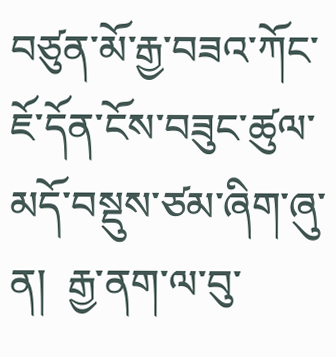བཙུན་མོ་རྒྱ་བཟའ་ཀོང་ཇོ་དོན་ངོས་བཟུང་ཚུལ་མདོ་བསྡུས་ཙམ་ཞིག་ཞུ་ན།  རྒྱ་ནག་ལ་བུ་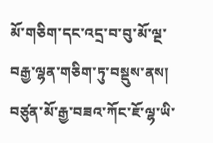མོ་གཅིག་དང་འདྲ་བ་བུ་མོ་ལྔ་བརྒྱ་ལྷན་གཅིག་ཏུ་བསྡུས་ནས།  བཙུན་མོ་རྒྱ་བཟའ་ཀོང་ཇོ་ལྷ་ཡི་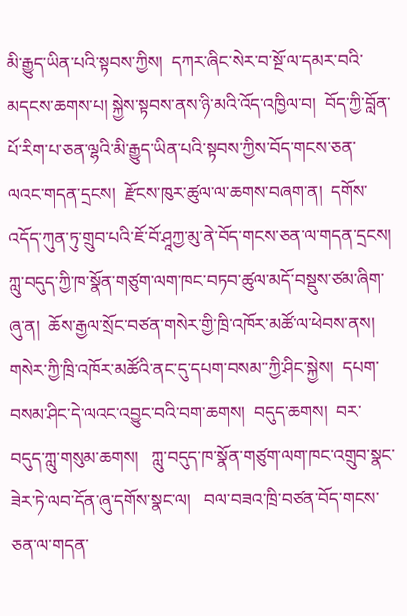མི་རྒྱུད་ཡིན་པའི་སྟབས་ཀྱིས།  དཀར་ཞིང་སེར་བ་སྔོ་ལ་དམར་བའི་མདངས་ཆགས་པ། སྐྱེས་སྟབས་ནས་ཉི་མའི་འོད་འཁྱིལ་བ།  བོད་ཀྱི་བློན་པོ་རིག་པ་ཅན་ལྷའི་མི་རྒྱུད་ཡིན་པའི་སྟབས་ཀྱིས་བོད་གངས་ཅན་ལའང་གདན་དྲངས།  རྫོངས་ཁུར་ཚུལ་ལ་ཆགས་བཞག་ན།  དགོས་འདོད་ཀུན་ཏུ་གྲུབ་པའི་ཇོ་བོ་ཤཱཀྱ་མུ་ནེ་བོད་གངས་ཅན་ལ་གདན་དྲངས།   ཀླུ་བདུད་ཀྱི་ཁ་སྣོན་གཙུག་ལག་ཁང་བཏབ་ཚུལ་མདོ་བསྡུས་ཙམ་ཞིག་ཞུ་ན།  ཆོས་རྒྱལ་སྲོང་བཙན་གསེར་གྱི་ཁྲི་འཁོར་མཚོ་ལ་ཕེབས་ནས། གསེར་ཀྱི་ཁྲི་འཁོར་མཚོའི་ནང་དུ་དཔག་བསམ་་ཀྱི་ཤིང་སྐྱེས།  དཔག་བསམ་ཤིང་དེ་ལའང་འབྱུང་བའི་བག་ཆགས།  བདུད་ཆགས།  བར་བདུད་ཀླུ་གསུམ་ཆགས།   ཀླུ་བདུད་ཁ་སྣོན་གཙུག་ལག་ཁང་འགྲུབ་སྣང་ཟེར་ཏེ་ལབ་དོན་ཞུ་དགོས་སྣང་ལ།   བལ་བཟའ་ཁྲི་བཙན་བོད་གངས་ཅན་ལ་གདན་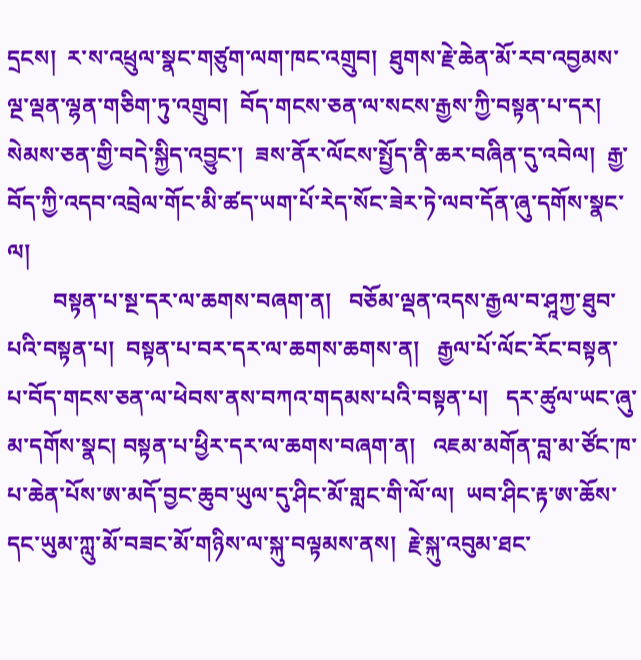དྲངས།  ར་ས་འཕྲུལ་སྣང་གཙུག་ལག་ཁང་འགྲུབ།  ཐུགས་རྗེ་ཆེན་མོ་རབ་འབྱམས་ལྔ་ལྡན་ལྷན་གཅིག་ཏུ་འགྲུབ།  བོད་གངས་ཅན་ལ་སངས་རྒྱས་ཀྱི་བསྟན་པ་དར།  སེམས་ཅན་གྱི་བདེ་སྐྱིད་འབྱུང་།  ཟས་ནོར་ལོངས་སྤྱོད་ནི་ཆར་བཞིན་དུ་འབེལ།  རྒྱ་བོད་ཀྱི་འདབ་འབྲེལ་གོང་མི་ཚད་ཡག་པོ་རེད་སོང་ཟེར་ཏེ་ལབ་དོན་ཞུ་དགོས་སྣང་ལ།
        བསྟན་པ་སྔ་དར་ལ་ཆགས་བཞག་ན།   བཅོམ་ལྡན་འདས་རྒྱལ་བ་ཤཱཀྱ་ཐུབ་པའི་བསྟན་པ།  བསྟན་པ་བར་དར་ལ་ཆགས་ཆགས་ན།   རྒྱལ་པོ་ལོང་རོང་བསྟན་པ་བོད་གངས་ཅན་ལ་ཕེབས་ནས་བཀའ་གདམས་པའི་བསྟན་པ།   དར་ཚུལ་ཡང་ཞུ་མ་དགོས་སྣང། བསྟན་པ་ཕྱིར་དར་ལ་ཆགས་བཞག་ན།   འཇམ་མགོན་བླ་མ་ཙོང་ཁ་པ་ཆེན་པོས་ཨ་མདོ་བྱང་ཆུབ་ཡུལ་དུ་ཤིང་མོ་གླང་གི་ལོ་ལ།  ཡབ་ཤིང་རྟ་ཨ་ཆོས་དང་ཡུམ་ཀླུ་མོ་བཟང་མོ་གཉིས་ལ་སྐུ་བལྟམས་ནས།  རྗེ་སྐུ་འབུམ་ཐང་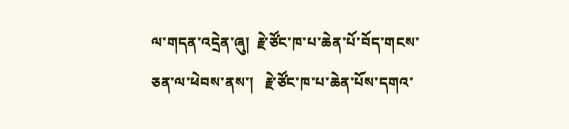ལ་གདན་འདྲེན་ཞུ།  རྗེ་ཙོང་ཁ་པ་ཆེན་པོ་བོད་གངས་ཅན་ལ་ཕེབས་ནས་།   རྗེ་ཙོང་ཁ་པ་ཆེན་པོས་དགའ་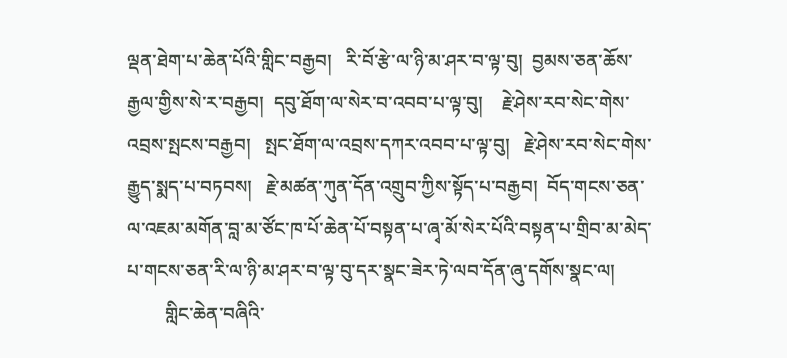ལྡན་ཐེག་པ་ཆེན་པོའི་གླིང་བརྒྱབ།   རི་བོ་རྩེ་ལ་ཉི་མ་ཤར་བ་ལྟ་བུ།  བྱམས་ཅན་ཆོས་རྒྱལ་གྱིས་སེ་ར་བརྒྱབ།  དབུ་ཐོག་ལ་སེར་བ་འབབ་པ་ལྟ་བུ།    རྗེ་ཤེས་རབ་སེང་གེས་འབྲས་སྤངས་བརྒྱབ།   སྤང་ཐོག་ལ་འབྲས་དཀར་འབབ་པ་ལྟ་བུ།   རྗེ་ཤེས་རབ་སེང་གེས་རྒྱུད་སྨད་པ་བཏབས།   རྗེ་མཚན་ཀུན་དོན་འགྲུབ་ཀྱིས་སྟོད་པ་བརྒྱབ།  བོད་གངས་ཅན་ལ་འཇམ་མགོན་བླ་མ་ཙོང་ཁ་པོ་ཆེན་པོ་བསྟན་པ་ཞྭ་མོ་སེར་པོའི་བསྟན་པ་གྲིབ་མ་མེད་པ་གངས་ཅན་རི་ལ་ཉི་མ་ཤར་བ་ལྟ་བུ་དར་སྣང་ཟེར་ཏེ་ལབ་དོན་ཞུ་དགོས་སྣང་ལ།
        གླིང་ཆེན་བཞིའི་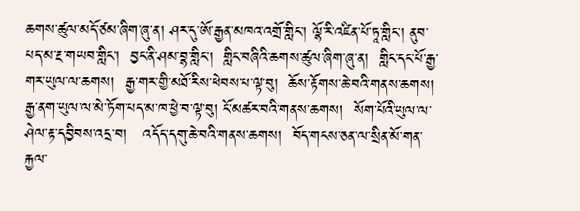ཆགས་ཚུལ་མདོ་ཙམ་ཞིག་ཞུ་ན། ཤར་དུ་ཨོ་རྒྱན་མཁའ་འགྲོ་གླིང་། ལྷོ་རི་འཛིན་པོ་ཏཱ་གླིང་། ནུབ་པད་མ་རྔ་གཡབ་གླིང་།  བྱང་ནི་ཤམ་བྷ་གླིང་།  གླིང་བཞིའི་ཆགས་ཚུལ་ཞིག་ཞུ་ན།  གླིང་དང་པོ་རྒྱ་གར་ཡུལ་ལ་ཆགས།  རྒྱ་གར་གྱི་མཐོ་རིས་ཕེབས་པ་ལྟ་བུ།  ཆོས་རྟོགས་ཆེ་བའི་གནས་ཆགས།  རྒྱ་ནག་ཡུལ་ལ་མེ་ཏོག་པད་མ་ཁ་ཕྱེ་བ་ལྟ་བུ། ངོ་མཚར་བའི་གནས་ཆགས།  སོག་པོའི་ཡུལ་ལ་ཤེལ་རྟ་དབྱིབས་འདྲ་བ།   འདོད་དགུ་ཆེ་བའི་གནས་ཆགས།  བོད་གངས་ཅན་ལ་སྲིན་མོ་གན་རྐྱལ་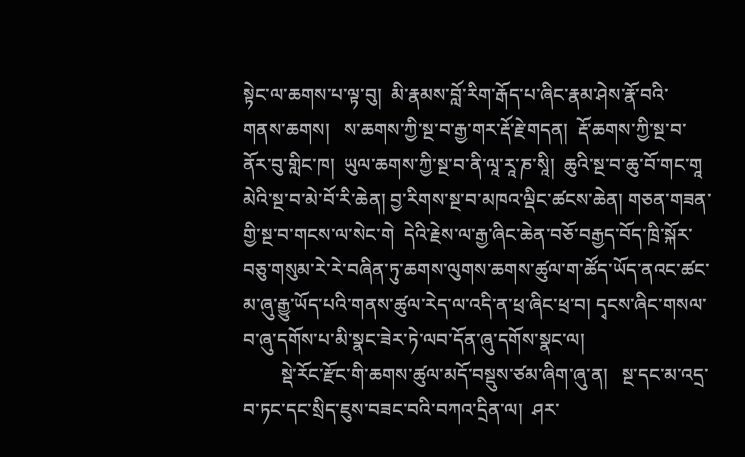སྟེང་ལ་ཆགས་པ་ལྟ་བུ།  མི་རྣམས་བློ་རིག་རྒོད་པ་ཞིང་རྣམ་ཤེས་རྣོ་བའི་གནས་ཆགས།   ས་ཆགས་ཀྱི་སྔ་བ་རྒྱ་གར་རྡོ་རྗེ་གདན།  རྡོ་ཆགས་ཀྱི་སྔ་བ་ནོར་བུ་གླིང་ཁ།  ཡུལ་ཆགས་ཀྱི་སྔ་བ་ནི་ལཱ་རཱ་ཎ་སཱི།  ཆུའི་སྔ་བ་ཆུ་བོ་གང་གཱ མེའི་སྔ་བ་མེ་བོ་རི་ཆེན། བྱ་རིགས་སྔ་བ་མཁའ་ལྡིང་ཚངས་ཆེན། གཅན་གཟན་གྱི་སྔ་བ་གངས་ལ་སེང་གེ  དེའི་རྗེས་ལ་རྒྱ་ཞིང་ཆེན་བཅོ་བརྒྱད་བོད་ཁྲི་སྐོར་བཅུ་གསུམ་རེ་རེ་བཞིན་ཏུ་ཆགས་ལུགས་ཆགས་ཚུལ་ག་ཚོད་ཡོད་ནའང་ཚང་མ་ཞུ་རྒྱུ་ཡོད་པའི་གནས་ཚུལ་རེད་ལ་འདི་ན་ཕྲ་ཞིང་ཕྲ་བ། དྭངས་ཞིང་གསལ་བ་ཞུ་དགོས་པ་མི་སྣང་ཟེར་ཏེ་ལབ་དོན་ཞུ་དགོས་སྣང་ལ།
        སྡེ་རོང་རྫོང་གི་ཆགས་ཚུལ་མདོ་བསྡུས་ཙམ་ཞིག་ཞུ་ན།   སྔ་དང་མ་འདྲ་བ་ཏང་དང་སྲིད་ཇུས་བཟང་བའི་བཀའ་དྲིན་ལ།  ཤར་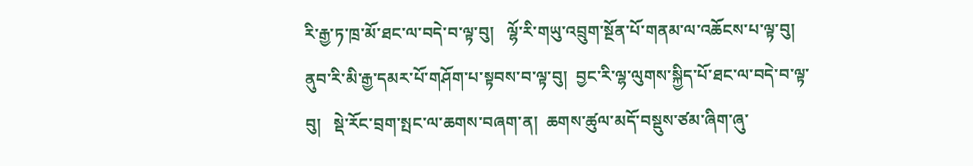རི་རྒྱ་ཏ་ཁྲ་མོ་ཐང་ལ་བདེ་བ་ལྟ་བུ།   ལྷོ་རི་གཡུ་འབྲུག་སྔོན་པོ་གནམ་ལ་འཆོངས་པ་ལྟ་བུ།  ནུབ་རི་མི་རྒྱ་དམར་པོ་གཤོག་པ་སྟབས་བ་ལྟ་བུ།  བྱང་རི་ལྷ་ལུགས་སྐྱིད་པོ་ཐང་ལ་བདེ་བ་ལྟ་བུ།   སྡེ་རོང་བྲག་སྤང་ལ་ཆགས་བཞག་ན།  ཆགས་ཚུལ་མདོ་བསྡུས་ཙམ་ཞིག་ཞུ་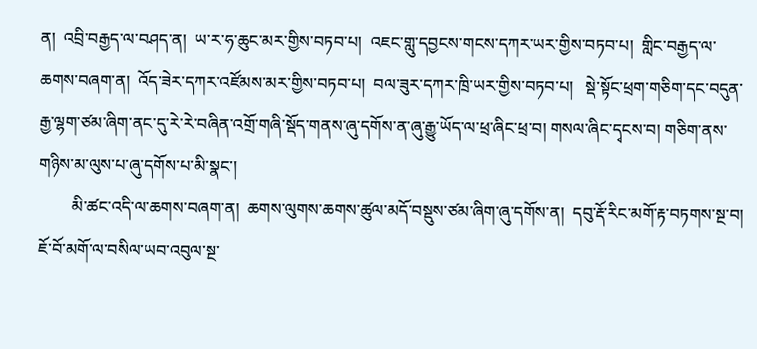ན།  འབྲི་བརྒྱད་ལ་བཤད་ན།  ཡ་ར་ཧ་ཆུང་མར་གྱིས་བཏབ་པ།  འཇང་གླུ་དབྱངས་གངས་དཀར་ཡར་གྱིས་བཏབ་པ།  གླིང་བརྒྱད་ལ་ཆགས་བཞག་ན།  འོད་ཟེར་དཀར་འཛོམས་མར་གྱིས་བཏབ་པ།  བལ་ཟུར་དཀར་ཁྲི་ཡར་གྱིས་བཏབ་པ།   སྡེ་སྟོང་ཕྲག་གཅིག་དང་བདུན་རྒྱ་ལྷག་ཙམ་ཞིག་ནང་དུ་རེ་རེ་བཞིན་འགྲོ་གཞི་སྡོད་གནས་ཞུ་དགོས་ན་ཞུ་རྒྱུ་ཡོད་ལ་ཕྲ་ཞིང་ཕྲ་བ། གསལ་ཞིང་དྭངས་བ། གཅིག་ནས་གཉིས་མ་ལུས་པ་ཞུ་དགོས་པ་མི་སྣང་།
        མི་ཚང་འདི་ལ་ཆགས་བཞག་ན།  ཆགས་ལུགས་ཆགས་ཚུལ་མདོ་བསྡུས་ཙམ་ཞིག་ཞུ་དགོས་ན།  དབུ་རྡོ་རིང་མགོ་རྟ་བཏགས་སྔ་བ།  ཇོ་བོ་མགོ་ལ་བསིལ་ཡབ་འབུལ་སྔ་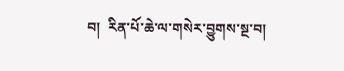བ།  རིན་པོ་ཆེ་ལ་གསེར་བྱུགས་སྔ་བ།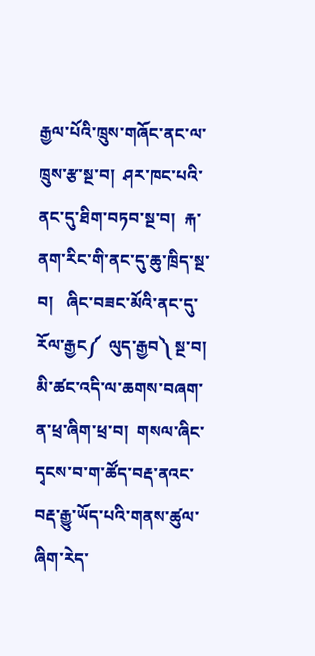རྒྱལ་པོའི་ཁྲུས་གཞོང་ནང་ལ་ཁྲུས་རྩ་སྔ་བ།  ཤར་ཁང་པའི་ནང་དུ་ཐིག་བཏབ་སྔ་བ།  རྐ་ནག་རིང་གི་ནང་དུ་ཆུ་ཁྲིད་སྔ་བ།   ཞིང་བཟང་མོའི་ནང་དུ་རོལ་རྒྱང༼  ལུད་རྒྱབ༽ སྔ་བ།   མི་ཚང་འདི་ལ་ཆགས་བཞག་ན་ཕྲ་ཞིག་ཕྲ་བ།  གསལ་ཞིང་དྭངས་བ་ག་ཚོད་བརྡ་ནའང་བརྡ་རྒྱུ་ཡོད་པའི་གནས་ཚུལ་ཞིག་རེད་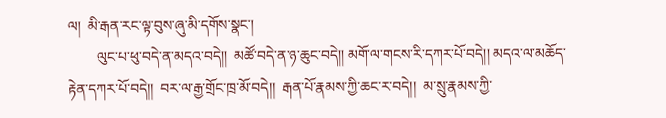ལ།  མི་རྒན་རང་ལྟ་བུས་ཞུ་མི་དགོས་སྣང་།
        ལུང་པ་ཕུ་བདེ་ན་མདའ་བདེ།།  མཚོ་བདེ་ན་ཉ་ཆུང་བདེ།། མགོ་ལ་གངས་རི་དཀར་པོ་བདེ།། མདའ་ལ་མཆོད་རྟེན་དཀར་པོ་བདེ།།  བར་ལ་རྒྱ་གྲོང་ཁྲ་མོ་བདེ།།  རྒན་པོ་རྣམས་ཀྱི་ཆང་ར་བདེ།།  མ་སྲུ་རྣམས་ཀྱི་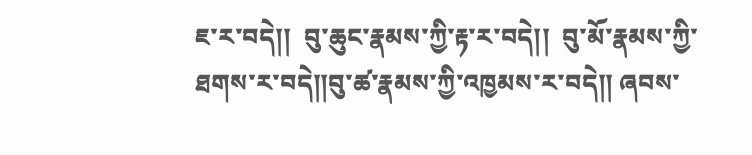ཇ་ར་བདེ།།  བུ་ཆུང་རྣམས་ཀྱི་རྟ་ར་བདེ།།  བུ་མོ་རྣམས་ཀྱི་ཐགས་ར་བདེ༎བུ་ཚ་རྣམས་ཀྱི་འཁྱམས་ར་བདེ༎ ཞབས་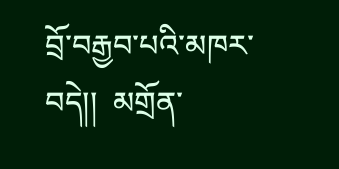བྲོ་བརྒྱབ་པའི་མཁར་བདེ།།  མགྲོན་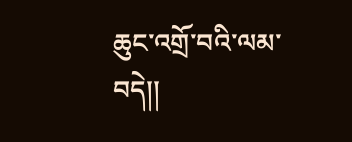ཆུང་འགྲོ་བའི་ལམ་བདེ།།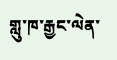གླུ་ཁ་རྒྱང་ལེན་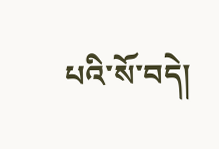པའི་སོ་བདེ།